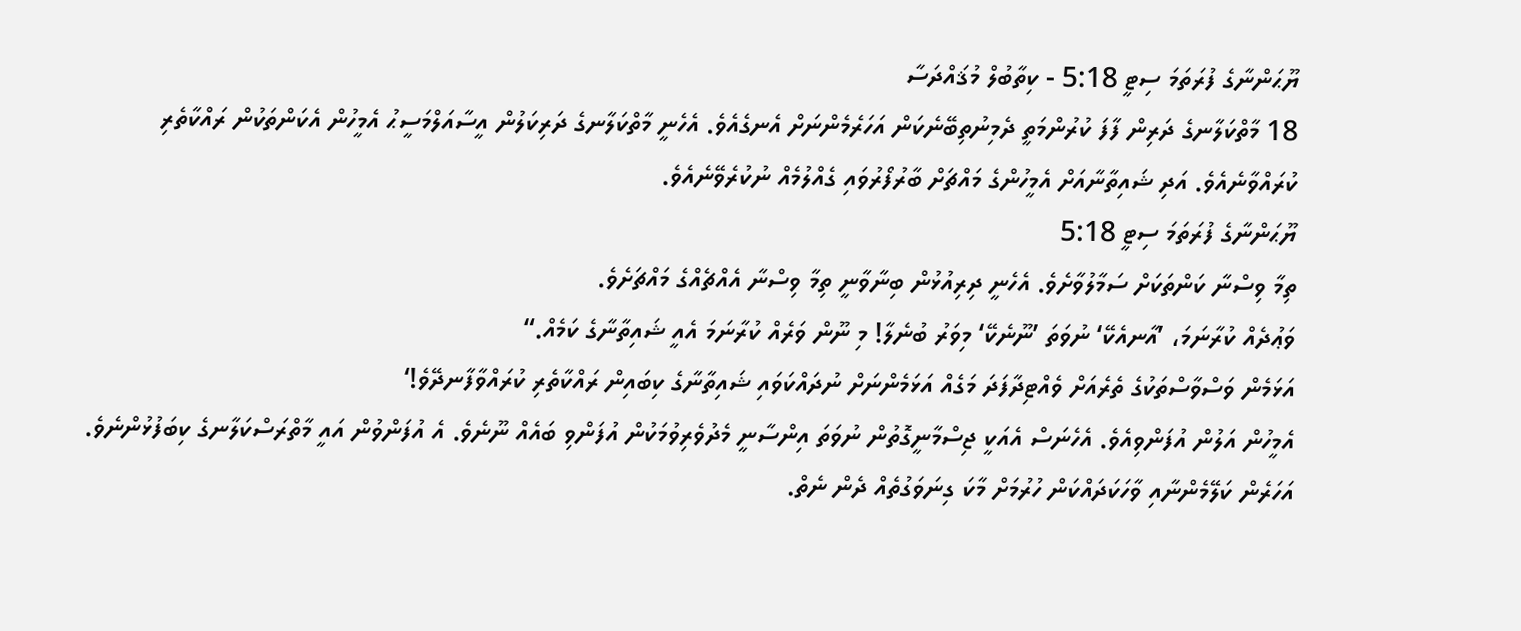ޔޫޙަންނާގެ ފުރަތަމަ ސިޓީ 5:18 - ކިތާބުލް މުޤައްދަސާ
18 މާތްކަލާނގެ ދަރިން ފާފަ ކުރުންމަތީ ދެމިނުތިބޭނެކަން އަހަރެމެންނަށް އެނގެއެވެ. އެހެނީ މާތްކަލާނގެ ދަރިކަލުން އީސާއަލްމަސީޙު އެމީހުން އެކަންތަކުން ރައްކާތެރި ކުރައްވާނެއެވެ. އަދި ޝައިތާނާއަށް އެމީހުންގެ މައްޗަށް ބާރުފޯރުވައި ގެއްލުމެއް ނުކުރެވޭނެއެވެ.
ޔޫޙަންނާގެ ފުރަތަމަ ސިޓީ 5:18
ތިމާ ވިސްނާ ކަންތަކަށް ސަމާލުވާށެވެ. އެހެނީ ދިރިއުޅުން ބިނާވާނީ ތިމާ ވިސްނާ އެއްޗެއްގެ މައްޗަށެވެ.
ވަޢުދެއް ކުރާނަމަ، ’އާނއެކޭ‘ ނުވަތަ ’ނޫނެކޭ‘ މިވަރު ބުނެލާ! މި ނޫން ވަރެއް ކުރާނަމަ އެއީ ޝައިތާނާގެ ކަމެއް.“
އަޅަމެން ވަސްވާސްތަކުގެ ތެރެއަށް ވެއްޓިދާފަދަ މަގެއް އަޅަމެންނަށް ނުދައްކަވައި ޝައިތާނާގެ ކިބައިން ރައްކާތެރި ކުރައްވާފާނދޭވެ!‘
އެމީހުން އަލުން އުފަންވިއެވެ. އެހެނަސް އެއަކީ ޖިސްމާނީގޮތުން ނުވަތަ އިންސާނީ މެދުވެރިވުމަކުން އުފަންވި ބައެއް ނޫނެވެ. އެ އުފަންވުން އައީ މާތްރަސްކަލާނގެ ކިބަފުޅުންނެވެ.
އަހަރެން ކަލޭމެންނާއި ވާހަކަދައްކަން ހުރުމަށް މާކަ ގިނަވަގުތެއް ދެން ނެތް.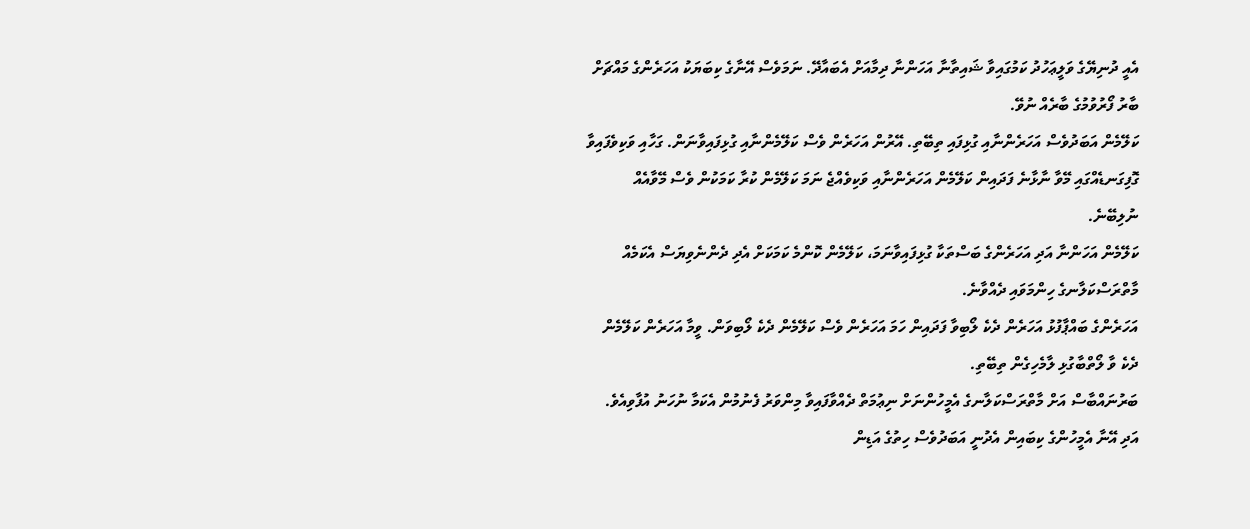އެއީ ދުނިޔޭގެ ވަލީޢަހުދު ކަމުގައިވާ ޝައިތާނާ އަހަންނާ ދިމާއަށް އެބައާދޭ. ނަމަވެސް އޭނާގެ ކިބަޔަކު އަހަރެންގެ މައްޗަށް ބާރު ފޯރުވުމުގެ ބާރެއް ނުވޭ.
ކަލޭމެން އަބަދުވެސް އަހަރެންނާއި ގުޅިފައި ތިބޭތި. އޭރުން އަހަރެން ވެސް ކަލޭމެންނާއި ގުޅިފައިވާނަން. ގަހާއި ވަކިވެފައިވާ ގޮފިގަނޑެއްގައި މޭވާ ނާޅާނެ ފަދައިން ކަލޭމެން އަހަރެންނާއި ވަކިވެއްޖެ ނަމަ ކަލޭމެން ކުރާ ކަމަކުން ވެސް މޭވާއެއް ނުލިބޭނެ.
ކަލޭމެން އަހަންނާ އަދި އަހަރެންގެ ބަސްތަކާ ގުޅިފައިވާނަމަ، ކަލޭމެން ކޮންމެ ކަމަކަށް އެދި ދެންނެވިޔަސް އެކަމެއް މާތްރަސްކަލާނގެ ހިންމަވައި ދެއްވާނެ.
އަހަރެންގެ ބައްޕާފުޅު އަހަރެން ދެކެ ލޯބިވާ ފަދައިން ހަމަ އަހަރެން ވެސް ކަލޭމެން ދެކެ ލޯބިވަން. ވީމާ އަހަރެން ކަލޭމެން ދެކެ ވާ ލޯތްބާގުޅި ލާމެހިގެން ތިބޭތި.
ބަރުނައްބާސް އަށް މާތްރަސްކަލާނގެ އެމީހުންނަށް ނިޢުމަތް ދެއްވާފައިވާ މިންވަރު ފެނުމުން އެކަމާ ނުހަނު އުފާވިއެވެ. އަދި އޭނާ އެމީހުންގެ ކިބައިން އެދުނީ އަބަދުވެސް ހިތުގެ އަޑިން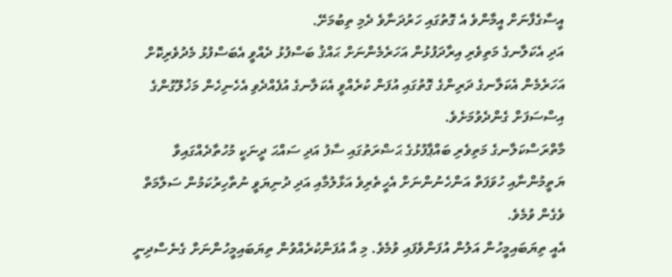އީސާގެފާނަށް އީމާންވެ އެ ގޮތުގައި ހަރުދަނާވެ ދެމި ތިބުމަށޭ.
އަދި އެކަލާނގެ މަތިވެރި އިރާދަފުޅުން އަހަރެމެންނަށް ޙައްޤު ބަސްފުޅު ދެއްވީ އެބަސްފުޅު މެދުވެރިކޮށް އަހަރެމެން އެކަލާނގެ ދަރިންގެ ގޮތުގައި އުފަން ކުރެއްވީ އެކަލާނގެ އުފެއްދެވި އެހެނިހެން މަޚުލޫގުންގެ އިސްސަފަށް ގެންދެވުމަށެވެ.
މާތްރަސްކަލާނގެ މަތިވެރި ބައްޕާފުޅުގެ ޙަޟްރަތުގައި ސާފު އަދި ސައްޙަ ދީނަކީ މުހުތާދެއްގައިވާ ޔަތީމުންނާއި ހުވަފަތް އަންހެނުންނަށް އެހީތެރިވެ އަޅާލުމާއި އަދި ދުނިޔަވީ ނުތާހިރުކަމުން ސަލާމަތް ވެގެން ވުމެވެ.
އެއީ ތިޔަބައިމީހުން އަލުން އުފަންވެފައި ވުމެވެ. މި އާ އުފަންކުރެއްވުން ތިޔަބައިމީހުންނަށް ގެނެސްދިނީ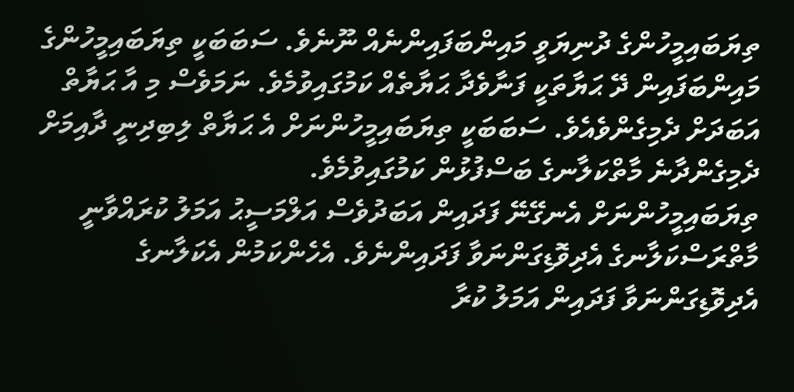ތިޔަބައިމީހުންގެ ދުނިޔަވީ މައިންބަފައިންނެއް ނޫނެވެ. ސަބަބަކީ ތިޔަބައިމީހުންގެ މައިންބަފައިން ދޭ ޙަޔާތަކީ ފަނާވެދާ ޙަޔާތެއް ކަމުގައިވުމެވެ. ނަމަވެސް މި އާ ޙަޔާތް އަބަދަށް ދެމިގެންވެއެވެ. ސަބަބަކީ ތިޔަބައިމީހުންނަށް އެ ޙަޔާތް ލިބިދިނީ ދާއިމަށް ދެމިގެންދާނެ މާތްކަލާނގެ ބަސްފުޅުން ކަމުގައިވުމެވެ.
ތިޔަބައިމީހުންނަށް އެނގޭނޭ ފަދައިން އަބަދުވެސް އަލްމަސީޙު އަމަލު ކުރައްވާނީ މާތްރަސްކަލާނގެ އެދިވޮޑިގަންނަވާ ފަދައިންނެވެ. އެހެންކަމުން އެކަލާނގެ އެދިވޮޑިގަންނަވާ ފަދައިން އަމަލު ކުރާ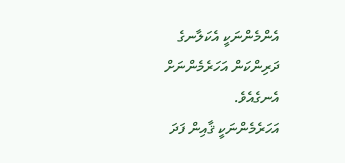އެންމެންނަކީ އެކަލާނގެ ދަރިންކަން އަހަރެމެންނަށް އެނގެއެވެ.
އަހަރެމެންނަކީ ޤާއިން ފަދަ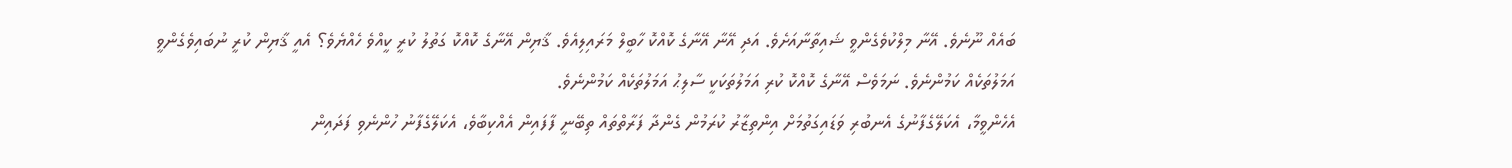ބައެއް ނޫނެވެ. އޭނާ މިލްކުވެގެންވީ ޝައިތާނާއަށެވެ. އަދި އޭނާ އޭނާގެ ކޮއްކޮ ހާބީލް މަރައިލިއެވެ. ޤާޔިން އޭނާގެ ކޮއްކޮ ގަތުލު ކުރީ ކީއްވެ ހެއްޔެވެ؟ އެއީ ޤާޔިން ކުރީ ނުބައިވެގެންވީ އަމަލުތަކެއް ކަމުންނެވެ. ނަމަވެސް އޭނާގެ ކޮއްކޮ ކުރި އަމަލުތަކަކީ ސާލިޙު އަމަލުތަކެއް ކަމުންނެވެ.
އެހެންވީމާ، އެކަލޭގެފާނުގެ އެނބުރި ވަޑައިގަތުމަށް އިންތިޒާރު ކުރަމުން ގެންދާ ފަރާތްތައް ތިބޭނީ ފާފައިން އެއްކިބާވެ، އެކަލޭގެފާނު ހުންނެވި ފަދައިން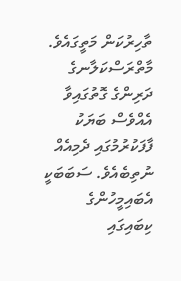ތާހިރުކަން މަތީގައެވެ.
މާތްރަސްކަލާނގެ ދަރިންގެ ގޮތުގައިވާ އެއްވެސް ބަޔަކު ފާފަކުރުމުގައި ދެމިއެއް ނުތިބެއެވެ. ސަބަބަކީ އެބައިމީހުންގެ ކިބައިގައި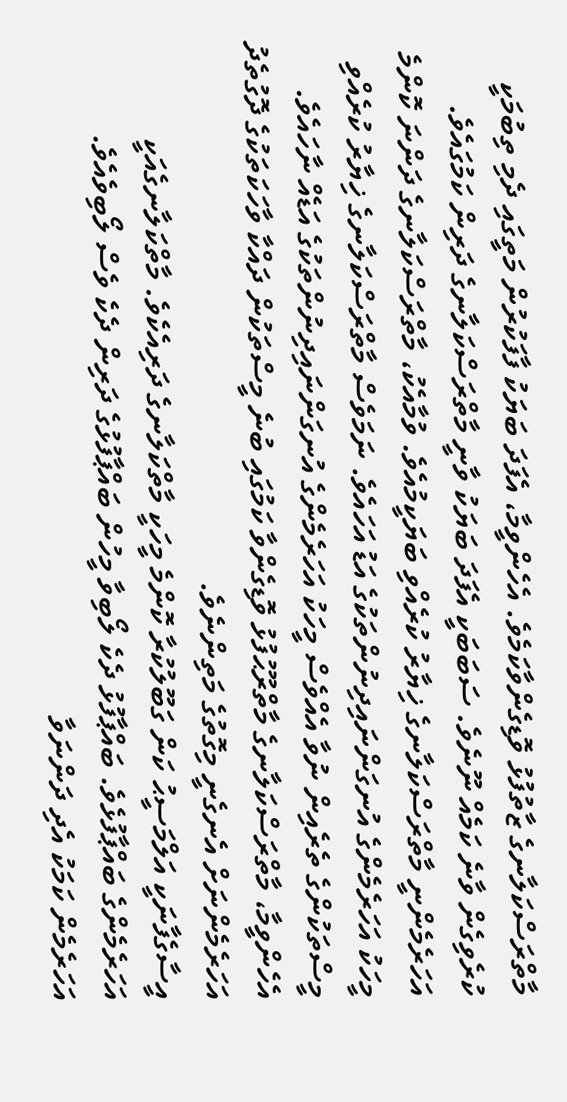މާތްރަސްކަލާނގެ ޒާތުފުޅު ވޮޑިގެންވާކަމެވެ. އެހެންވީމާ، އެފަދަ ބަޔަކު ފާފަކުރުން މަތީގައި ދެމި ތިބުމަކީ ކުރެވިގެން ވާނެ ކަމެއް ނޫނެވެ. ސަބަބަކީ އެފަދަ ބަޔަކު ވާނީ މާތްރަސްކަލާނގެ ދަރިން ކަމުގައެވެ.
އަހަރެމެންނީ މާތްރަސްކަލާނގެ ޚިޔާރު ކުރެއްވި ބަޔަކީމުއެވެ. ވުމާއެކު، މާތްރަސްކަލާނގެ ދަންނަ ކޮންމެ މީހަކު އަހަރެމެންގެ އުނގަންނައިދިނުންތަކުގެ އަޑު އަހައެވެ. ނަމަވެސް މާތްރަސްކަލާނގެ ޚިޔާރު ކުރެއްވި މީސްތަކުންގެ ތެރެއިން ނުވާ އެއްވެސް މީހަކު އަހަރެމެންގެ އުނގަންނައިދިނުންތަކުގެ އަޑެއް ނާހައެވެ. އެހެންވީމާ، މާތްރަސްކަލާނގެ މާތްރޫޙުފުޅު ވޮޑިގެންވާ ކަމުގައި ބުނެ މީސްތަކުން ދައްކާ ވާހަކަތަކުގެ ދޮގުތެދު އަހަރެމެންނަށް އެނގެނީ މިގޮތުގެ މަތިންނެވެ.
އީސާގެފާނަކީ އަލްމަސީޙު ކަން ގަބޫލުކުރާ ކޮންމެ މީހަކީ މާތްކަލާނގެ ދަރިއެކެވެ. މާތްކަލާނގެއަކީ އަހަރެމެންގެ ބައްޕާފުޅެވެ. ބައްޕާފުޅު ދެކެ ލޯބިވާ މީހުން ބައްޕާފުޅުގެ ދަރިން ދެކެ ވެސް ލޯބިވެއެވެ.
އަހަރެމެން ކަމަކު އެދި ދަންނަވާ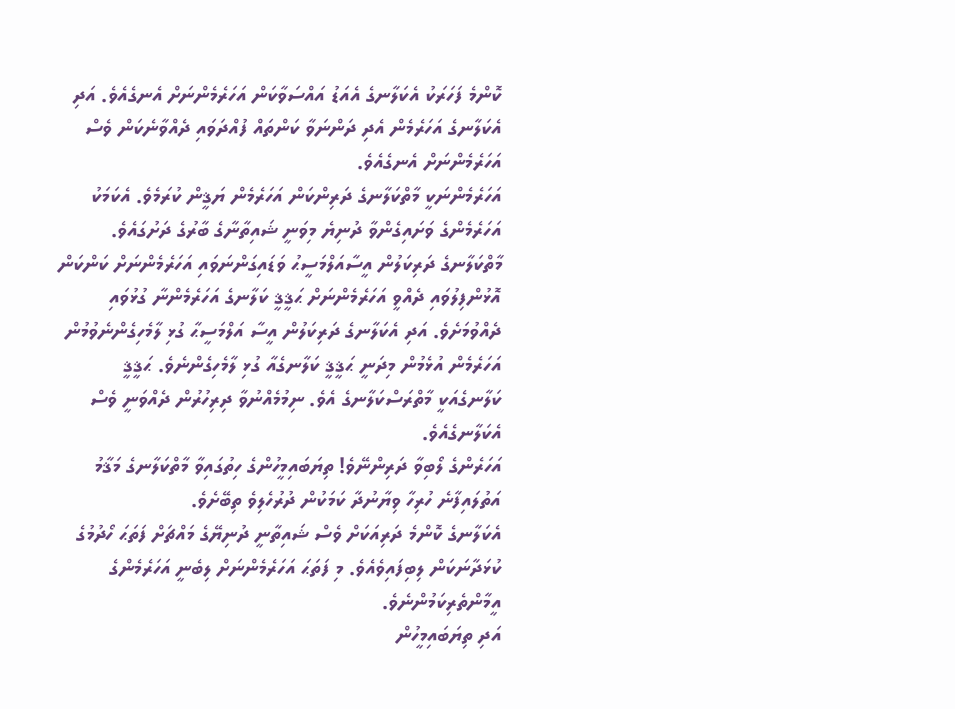ކޮންމެ ފަހަރަކު އެކަލާނގެ އެއަޑު އައްސަވާކަން އަހަރެމެންނަށް އެނގެއެވެ. އަދި އެކަލާނގެ އަހަރެމެން އެދި ދަންނަވާ ކަންތައް ފުއްދަވައި ދެއްވާނެކަން ވެސް އަހަރެމެންނަށް އެނގެއެވެ.
އަހަރެމެންނަކީ މާތްކަލާނގެ ދަރިންކަން އަހަރެމެން ޔަޤީން ކުރަމެވެ. އެކަމަކު އަހަރެމެންގެ ވަށައިގެންވާ ދުނިޔެ މިވަނީ ޝައިތާނާގެ ބާރުގެ ދަށުގައެވެ.
މާތްކަލާނގެ ދަރިކަލުން އީސާއަލްމަސީޙު ވަޑައިގަންނަވައި އަހަރެމެންނަށް ކަންކަން އޮޅުންފިލުވައި ދެއްވީ އަހަރެމެންނަށް ޙަޤީޤީ ކަލާނގެ އަހަރެމެންނާ ގުޅުވައި ދެއްވުމަށެވެ. އަދި އެކަލާނގެ ދަރިކަލުން އީސާ އަލްމަސީޙާ ގުޅި ލާމެހިގެންނެވުމުން އަހަރެމެން އުޅެމުން މިދަނީ ޙަޤީޤީ ކަލާނގެއާ ގުޅި ލާމެހިގެންނެވެ. ޙަޤީޤީ ކަލާނގެއަކީ މާތްރަސްކަލާނގެ އެވެ. ނިމުމެއްނުވާ ދިރިހުރުން ދެއްވަނީ ވެސް އެކަލާނގެއެވެ.
އަހަރެންގެ ލޯބިވާ ދަރިންނޭވެ! ތިޔަބައިމީހުންގެ ހިތުގައިވާ މާތްކަލާނގެ މަޤާމު އަތުލައިފާނެ ހުރިހާ ވިޔާނުދާ ކަމަކުން ދުރުހެލިވެ ތިބޭށެވެ.
އެކަލާނގެ ކޮންމެ ދަރިއަކަށް ވެސް ޝައިތާނީ ދުނިޔޭގެ މައްޗަށް ފަތަޙަ ހޯދުމުގެ ކުޅަދާނަކަން ލިބިފައިވެއެވެ. މި ފަތަޙަ އަހަރެމެންނަށް ލިބެނީ އަހަރެމެންގެ އީމާންތެރިކަމުންނެވެ.
އަދި ތިޔަބައިމީހުން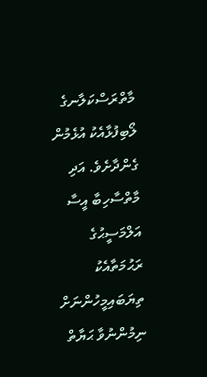މާތްރަސްކަލާނގެ ލޯބިފުޅާއެކު އުޅެމުން ގެންދާށެވެ. އަދި މާތްސާހިބާ އީސާ އަލްމަސީޙުގެ ރަޙުމަތާއެކު ތިޔަބައިމީހުންނަށް ނިމުންނުވާ ޙަޔާތް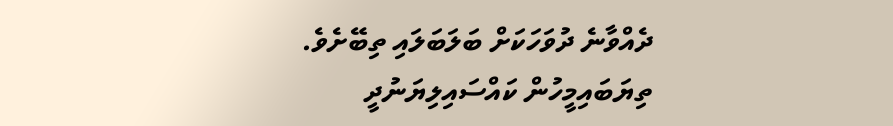ދެއްވާނެ ދުވަހަކަށް ބަލަބަލައި ތިބޭށެވެ.
ތިޔަބައިމީހުން ކައްސައިލިޔަނުދީ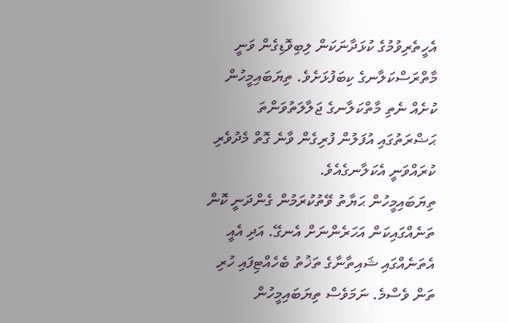އެހީތެރިވުމުގެ ކުޅަދާނަކަން ލިބިވޮޑިގެން ވަނީ މާތްރަސްކަލާނގެ ކިބަފުޅަށެވެ. ތިޔަބައިމީހުން ކުށެއް ނެތި މާތްކަލާނގެ ޖަލާލަތުވަންތަ ޙަޟްރަތުގައި އުފަލުން ފުރިގެން ވާނެ ގޮތް މެދުވެރި ކުރައްވަނީ އެކަލާނގެއެވެ.
ތިޔަބައިމީހުން ޙަޔާތު ވޭތުކުރަމުން ގެންދަނީ ކޮން ތަނެއްގައިކަން އަހަރެންނަށް އެނގޭ. އަދި އެއީ އެތަނެއްގައި ޝައިތާނާގެ ތަޚުތު ބެހެއްޓިފައި ހުރި ތަން ވެސްމެ. ނަމަވެސް ތިޔަބައިމީހުން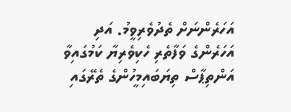އަހަރެންނަށް ތެދުވެރިވީމު. އަދި އަހަރެންގެ ވަފާތެރި ހެކިވެރިޔާ ކަމުގައިވާ އަންތިޕާސް ތިޔަބައިމީހުންގެ ތެރޭގައި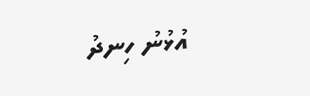އުޅުނު ހިނދު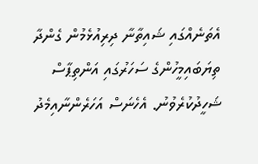އެތަނެއްގައި ޝައިތާނާ ދިރިއުޅެމުން ގެންދާ ތިޔަބައިމީހުންގެ ސަހަރުގައި އަންތިޕާސް ޝަހީދުކުރެވުނު. އެހެނަސް އަހަރެންނާއިމެދު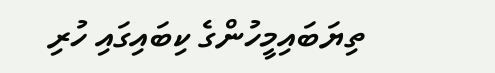ތިޔަބައިމީހުންގެ ކިބައިގައި ހުރި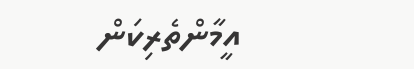އީމާންތެރިކަން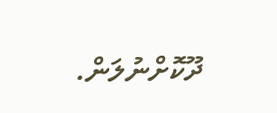ދޫކޮށްނުލަން.